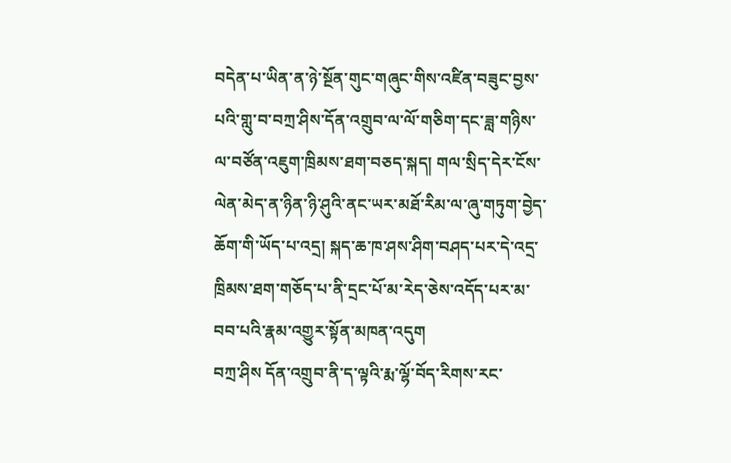བདེན་པ་ཡིན་ན་ཉེ་སྔོན་གུང་གཞུང་གིས་འཛིན་བཟུང་བྱས་པའི་གླུ་བ་བཀྲ་ཤིས་དོན་འགྲུབ་ལ་ལོ་གཅིག་དང་ཟླ་གཉིས་ལ་བཙོན་འཇུག་ཁྲིམས་ཐག་བཅད་སྐད། གལ་སྲིད་དེར་ངོས་ལེན་མེད་ན་ཉིན་ཉི་ཤུའི་ནང་ཡར་མཐོ་རིམ་ལ་ཞུ་གཏུག་བྱེད་ཆོག་གི་ཡོད་པ་འདྲ། སྐད་ཆ་ཁ་ཤས་ཤིག་བཤད་པར་དེ་འདྲ་ཁྲིམས་ཐག་གཅོད་པ་ནི་དྲང་པོ་མ་རེད་ཅེས་འདོད་པར་མ་བབ་པའི་རྣམ་འགྱུར་སྟོན་མཁན་འདུག
བཀྲ་ཤིས དོན་འགྲུབ་ནི་ད་ལྟའི་རྨ་ལྷོ་བོད་རིགས་རང་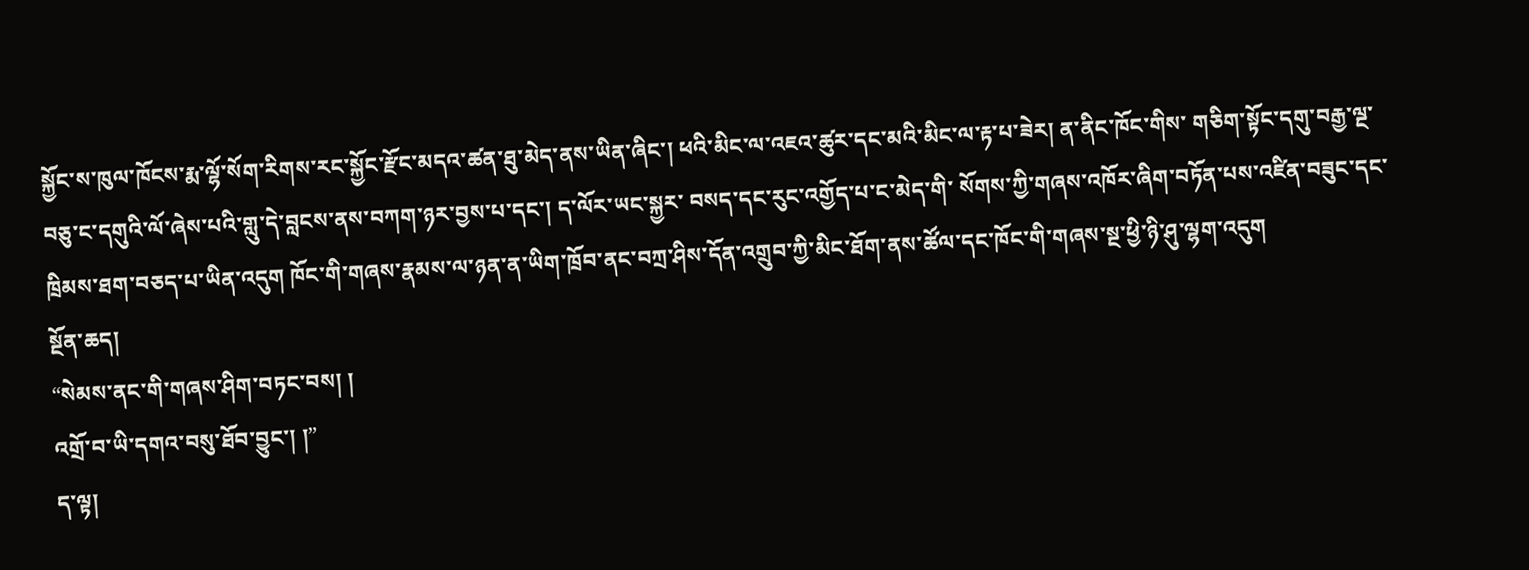སྐྱོང་ས་ཁུལ་ཁོངས་རྨ་ལྷོ་སོག་རིགས་རང་སྐྱོང་རྫོང་མདའ་ཚན་ཐུ་མེད་ནས་ཡིན་ཞིང་། ཕའི་མིང་ལ་འཇའ་ཚུར་དང་མའི་མིང་ལ་རྟ་པ་ཟེར། ན་ནིང་ཁོང་གིས་ གཅིག་སྟོང་དགུ་བརྒྱ་ལྔ་བཅུ་ང་དགུའི་ལོ་ཞེས་པའི་གླུ་དེ་བླངས་ནས་བཀག་ཉར་བྱས་པ་དང་། ད་ལོར་ཡང་སྐྱར་ བསད་དང་རུང་འགྱོད་པ་ང་མེད་གི་ སོགས་ཀྱི་གཞས་འཁོར་ཞིག་བཏོན་པས་འཛིན་བཟུང་དང་ཁྲིམས་ཐག་བཅད་པ་ཡིན་འདུག ཁོང་གི་གཞས་རྣམས་ལ་ཉན་ན་ཡིག་ཁྲོབ་ནང་བཀྲ་ཤིས་དོན་འགྲུབ་ཀྱི་མིང་ཐོག་ནས་ཚོལ་དང་ཁོང་གི་གཞས་སྔ་ཕྱི་ཉི་ཤུ་ལྷག་འདུག
སྔོན་ཆད།
“སེམས་ནང་གི་གཞས་ཤིག་བཏང་བས། །
འགྲོ་བ་ཡི་དགའ་བསུ་ཐོབ་བྱུང་། །”
ད་ལྟ།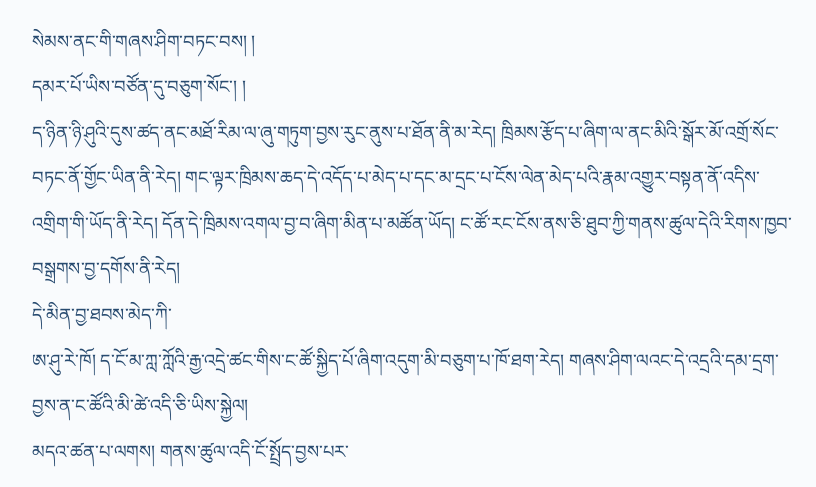སེམས་ནང་གི་གཞས་ཤིག་བཏང་བས། །
དམར་པོ་ཡིས་བཙོན་དུ་བཅུག་སོང་། །
ད་ཉིན་ཉི་ཤུའི་དུས་ཚད་ནང་མཐོ་རིམ་ལ་ཞུ་གཏུག་བྱས་རུང་ནུས་པ་ཐོན་ནི་མ་རེད། ཁྲིམས་རྩོད་པ་ཞིག་ལ་ནང་མིའི་སྒོར་མོ་འགྲོ་སོང་བཏང་ནོ་གྱོང་ཡིན་ནི་རེད། གང་ལྟར་ཁྲིམས་ཆད་དེ་འདོད་པ་མེད་པ་དང་མ་དྲང་པ་ངོས་ལེན་མེད་པའི་རྣམ་འགྱུར་བསྟན་ནོ་འདིས་འགྲིག་གི་ཡོད་ནི་རེད། དོན་དེ་ཁྲིམས་འགལ་བྱ་བ་ཞིག་མིན་པ་མཚོན་ཡོད། ང་ཚོ་རང་ངོས་ནས་ཅི་ཐུབ་ཀྱི་གནས་ཚུལ་དེའི་རིགས་ཁྱབ་བསྒྲགས་བྱ་དགོས་ནི་རེད།
དེ་མིན་བྱ་ཐབས་མེད་ཀི་
ཨ་ཤུ་རེ་ཁོ། ད་ངོ་མ་ཀླ་ཀློའི་རྒྱ་འདྲེ་ཚང་གིས་ང་ཚོ་སྐྱིད་པོ་ཞིག་འདུག་མི་བཅུག་པ་ཁོ་ཐག་རེད། གཞས་ཤིག་ལའང་དེ་འདྲའི་དམ་དྲག་བྱས་ན་ང་ཚོའི་མི་ཚེ་འདི་ཅི་ཡིས་སྐྱེལ།
མདའ་ཚན་པ་ལགས། གནས་ཚུལ་འདི་ངོ་སྤྲོད་བྱས་པར་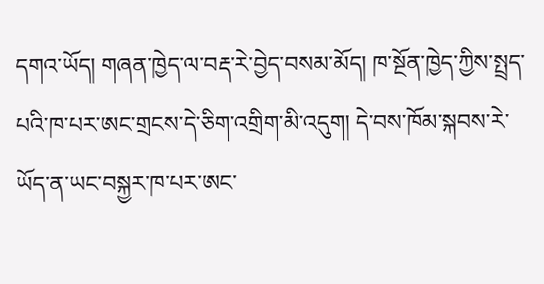དགའ་ཡོད། གཞན་ཁྱེད་ལ་བརྡ་རེ་བྱེད་བསམ་མོད། ཁ་སྔོན་ཁྱེད་ཀྱིས་སྤྲད་པའི་ཁ་པར་ཨང་གྲངས་དེ་ཅིག་འགྲིག་མི་འདུག། དེ་བས་ཁོམ་སྐབས་རེ་ཡོད་ན་ཡང་བསྐྱར་ཁ་པར་ཨང་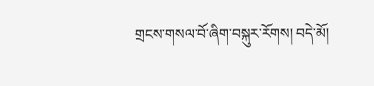གྲངས་གསལ་བོ་ཞིག་བསྐུར་རོགས། བདེ་མོ།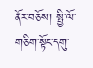ནོར་བཅོས། སྤྱི་ལོ་གཅིག་སྟོང་དགུ་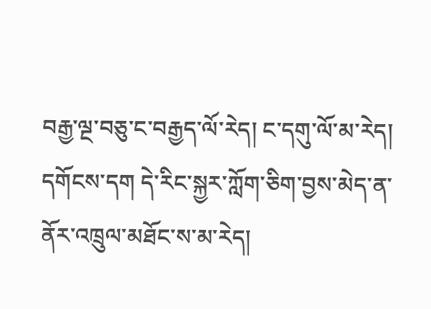བརྒྱ་ལྔ་བཅུ་ང་བརྒྱད་ལོ་རེད། ང་དགུ་ལོ་མ་རེད།
དགོངས་དག དེ་རིང་སྐྱར་ཀློག་ཅིག་བྱས་མེད་ན་ནོར་འཁྲུལ་མཐོང་ས་མ་རེད།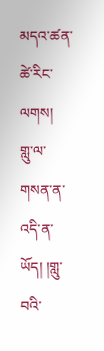མདའ་ཚན་ཚེ་རིང་ལགས།
གླུ་ལ་གསན་ན་འདི་ན་ཡོད། །གླུ་བའི་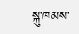སྐུ་ཁམས་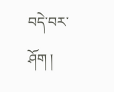བདེ་བར་ཤོག །